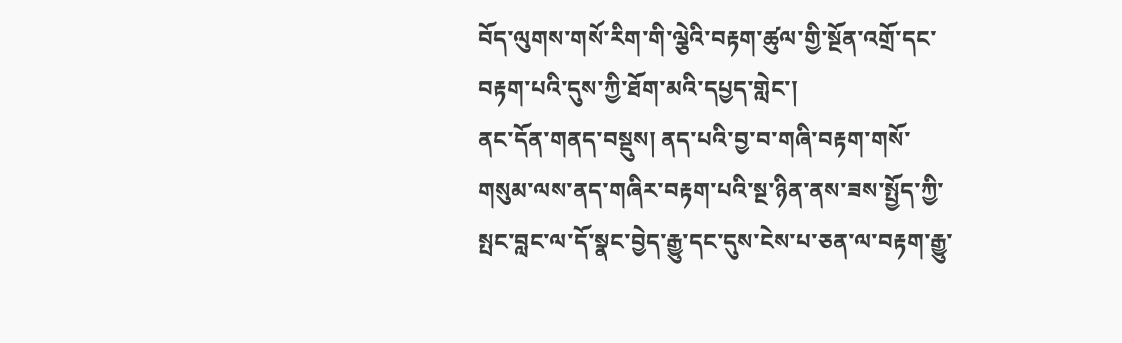བོད་ལུགས་གསོ་རིག་གི་ལྕེའི་བརྟག་ཚུལ་གྱི་སྔོན་འགྲོ་དང་བརྟག་པའི་དུས་ཀྱི་ཐོག་མའི་དཔྱད་གླེང་།
ནང་དོན་གནད་བསྡུས། ནད་པའི་བྱ་བ་གཞི་བརྟག་གསོ་གསུམ་ལས་ནད་གཞིར་བརྟག་པའི་སྔ་ཉིན་ནས་ཟས་སྤྱོད་ཀྱི་སྤང་བླང་ལ་དོ་སྣང་བྱེད་རྒྱུ་དང་དུས་ངེས་པ་ཅན་ལ་བརྟག་རྒྱུ་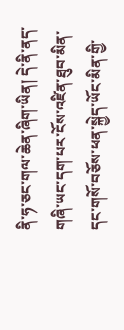ནི་ཧ་ཅང་གལ་ཆེན་ཞིག་ཡིན། དེ་ནི་ནད་གཞི་ཡང་དག་པར་ངོས་འཛིན་ཐུབ་མིན་དང་གསོ་བཅོས་ཕན་སྐྱེད་ཡོང་མིན་གྱི་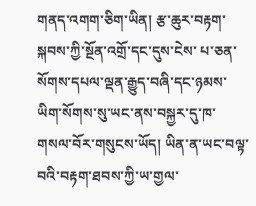གནད་འགག་ཅིག་ཡིན། རྩ་ཆུར་བརྟག་སྐབས་ཀྱི་སྔོན་འགྲོ་དང་དུས་ངེས་ པ་ཅན་སོགས་དཔལ་ལྡན་རྒྱུད་བཞི་དང་ཉམས་ཡིག་སོགས་སུ་ཡང་ནས་བསྐྱར་དུ་ཁ་གསལ་བོར་གསུངས་ཡོད། ཡིན་ན་ཡང་བལྟ་བའི་བརྟག་ཐབས་ཀྱི་ཡ་གྱལ་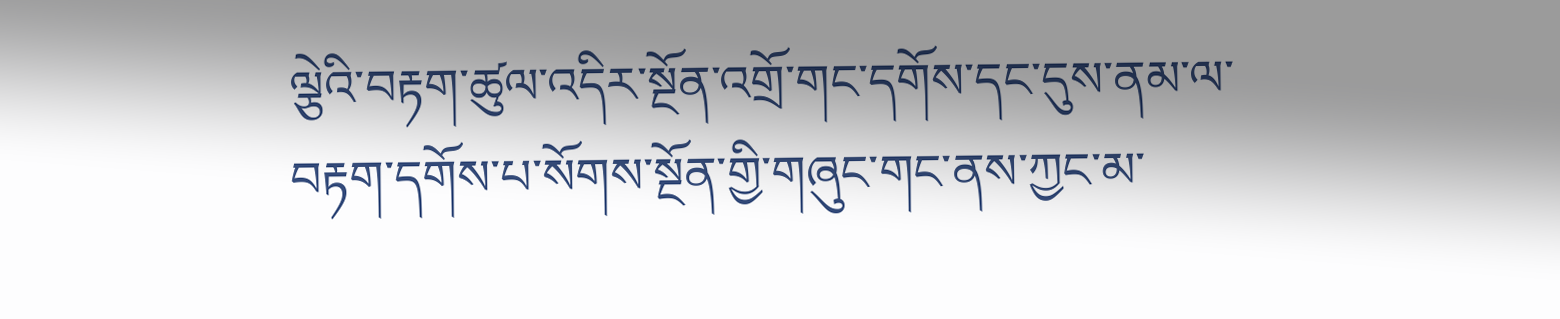ལྕེའི་བརྟག་ཚུལ་འདིར་སྔོན་འགྲོ་གང་དགོས་དང་དུས་ནམ་ལ་བརྟག་དགོས་པ་སོགས་སྔོན་གྱི་གཞུང་གང་ནས་ཀྱང་མ་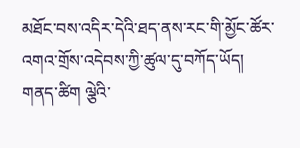མཐོང་བས་འདིར་དེའི་ཐད་ནས་རང་གི་མྱོང་ཚོར་འགའ་གྲོས་འདེབས་ཀྱི་ཚུལ་དུ་བཀོད་ཡོད།
གནད་ཚིག ལྕེའི་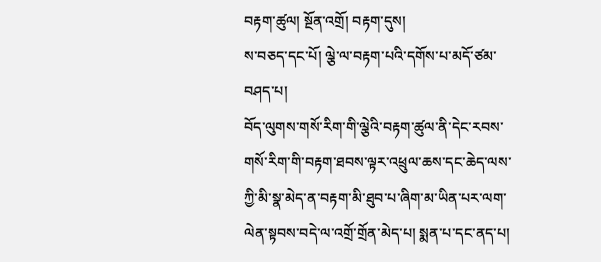བརྟག་ཚུལ། སྔོན་འགྲོ། བརྟག་དུས།
ས་བཅད་དང་པོ། ལྕེ་ལ་བརྟག་པའི་དགོས་པ་མདོ་ཙམ་བཤད་པ།
བོད་ལུགས་གསོ་རིག་གི་ལྕེའི་བརྟག་ཚུལ་ནི་དེང་རབས་གསོ་རིག་གི་བརྟག་ཐབས་ལྟར་འཕྲུལ་ཆས་དང་ཆེད་ལས་ཀྱི་མི་སྣ་མེད་ན་བརྟག་མི་ཐུབ་པ་ཞིག་མ་ཡིན་པར་ལག་ལེན་སྟབས་བདེ་ལ་འགྲོ་གྲོན་མེད་པ། སྨན་པ་དང་ནད་པ།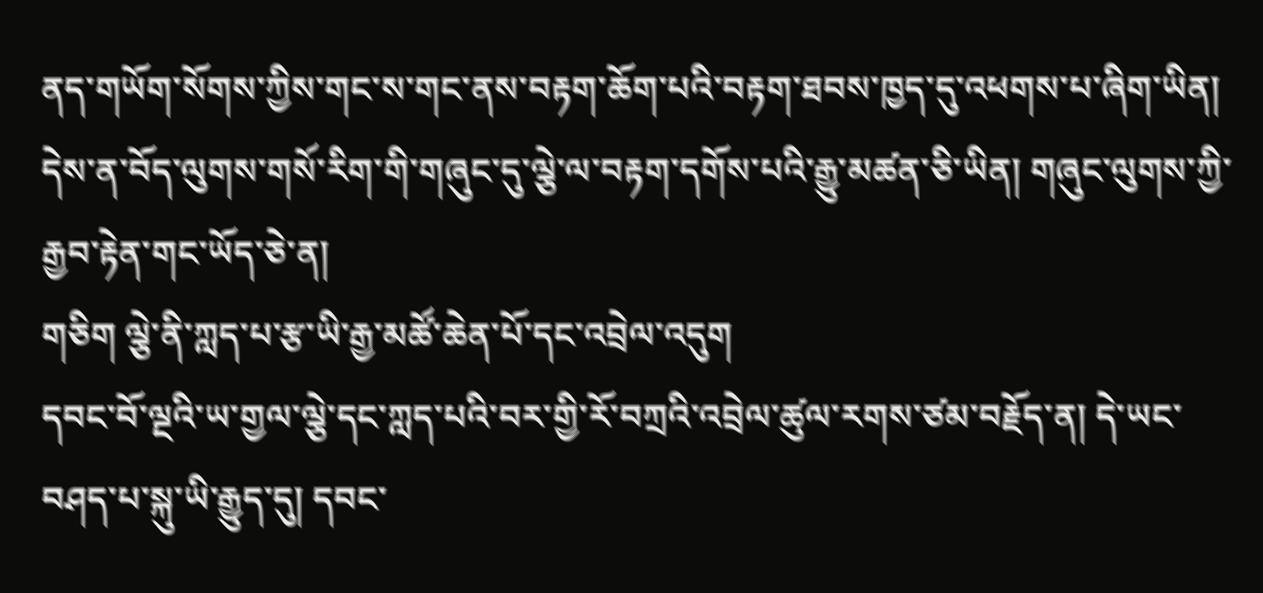ནད་གཡོག་སོགས་ཀྱིས་གང་ས་གང་ནས་བརྟག་ཆོག་པའི་བརྟག་ཐབས་ཁྱད་དུ་འཕགས་པ་ཞིག་ཡིན། དེས་ན་བོད་ལུགས་གསོ་རིག་གི་གཞུང་དུ་ལྕེ་ལ་བརྟག་དགོས་པའི་རྒྱུ་མཚན་ཅི་ཡིན། གཞུང་ལུགས་ཀྱི་རྒྱབ་རྟེན་གང་ཡོད་ཅེ་ན།
གཅིག ལྕེ་ནི་ཀླད་པ་རྩ་ཡི་རྒྱ་མཚོ་ཆེན་པོ་དང་འབྲེལ་འདུག
དབང་བོ་ལྔའི་ཡ་གྱལ་ལྕེ་དང་ཀླད་པའི་བར་གྱི་རོ་བཀྲའི་འབྲེལ་ཚུལ་རགས་ཙམ་བརྗོད་ན། དེ་ཡང་བཤད་པ་སྐུ་ཡི་རྒྱུད་དུ། དབང་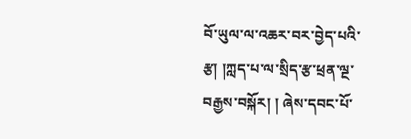བོ་ཡུལ་ལ་འཆར་བར་བྱེད་པའི་རྩ། །ཀླད་པ་ལ་སྲིད་རྩ་ཕྲན་ལྔ་བརྒྱས་བསྐོར། ། ཞེས་དབང་པོ་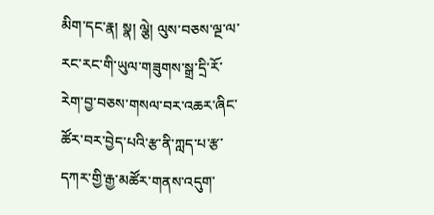མིག་དང་རྣ། སྣ། ལྕེ། ལུས་བཅས་ལྔ་ལ་རང་རང་གི་ཡུལ་གཟུགས་སྒྲ་དྲི་རོ་རེག་བྱ་བཅས་གསལ་བར་འཆར་ཞིང་ཚོར་བར་བྱེད་པའི་རྩ་ནི་ཀླད་པ་རྩ་དཀར་གྱི་རྒྱ་མཚོར་གནས་འདུག་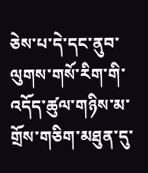ཅེས་པ་དེ་དང་ནུབ་ལུགས་གསོ་རིག་གི་འདོད་ཚུལ་གཉིས་མ་གྲོས་གཅིག་མཐུན་དུ་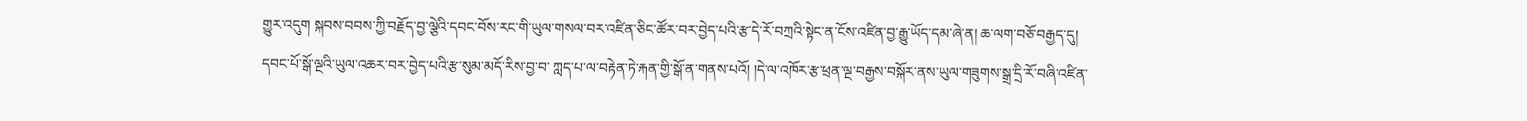གྱུར་འདུག སྐབས་བབས་ཀྱི་བརྗོད་བྱ་ལྕེའི་དབང་བོས་རང་གི་ཡུལ་གསལ་བར་འཛིན་ཅིང་ཚོར་བར་བྱེད་པའི་རྩ་དེ་རོ་བཀྲའི་སྟེང་ན་ངོས་འཛིན་བྱ་རྒྱུ་ཡོད་དམ་ཞེ་ན། ཆ་ལག་བཅོ་བརྒྱད་དུ། དབང་པོ་སྒོ་ལྔའི་ཡུལ་འཆར་བར་བྱེད་པའི་རྩ་སུམ་མདོ་རིས་བྱ་བ་ ཀླད་པ་ལ་བརྟེན་ཏེ་རྐན་གྱི་སྒོ་ན་གནས་པའོ། །དེ་ལ་འཁོར་རྩ་ཕྲན་ལྔ་བརྒྱས་བསྐོར་ནས་ཡུལ་གཟུགས་སྒྲ་དྲི་རོ་བཞི་འཛིན་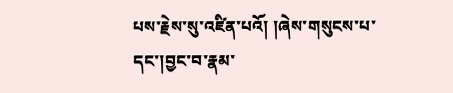པས་རྗེས་སུ་འཛིན་པའོ། །ཞེས་གསུངས་པ་དང་།བྱང་བ་རྣམ་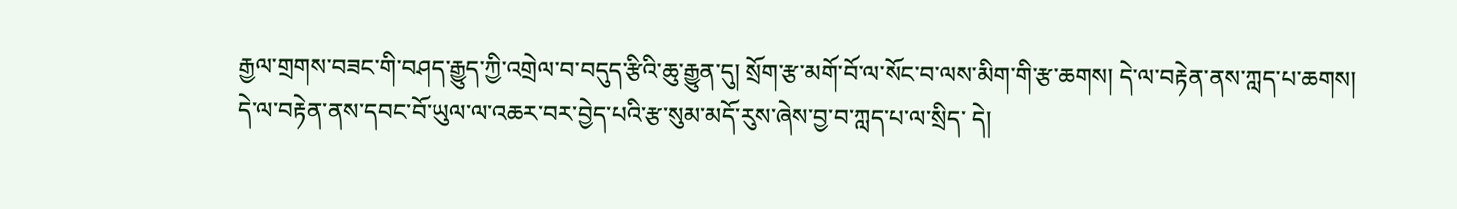རྒྱལ་གྲགས་བཟང་གི་བཤད་རྒྱུད་ཀྱི་འགྲེལ་བ་བདུད་རྩིའི་ཆུ་རྒྱུན་དུ། སྲོག་རྩ་མགོ་བོ་ལ་སོང་བ་ལས་མིག་གི་རྩ་ཆགས། དེ་ལ་བརྟེན་ནས་ཀླད་པ་ཆགས། དེ་ལ་བརྟེན་ནས་དབང་བོ་ཡུལ་ལ་འཆར་བར་བྱེད་པའི་རྩ་སུམ་མདོ་རུས་ཞེས་བྱ་བ་ཀླད་པ་ལ་སྲིད་ དེ།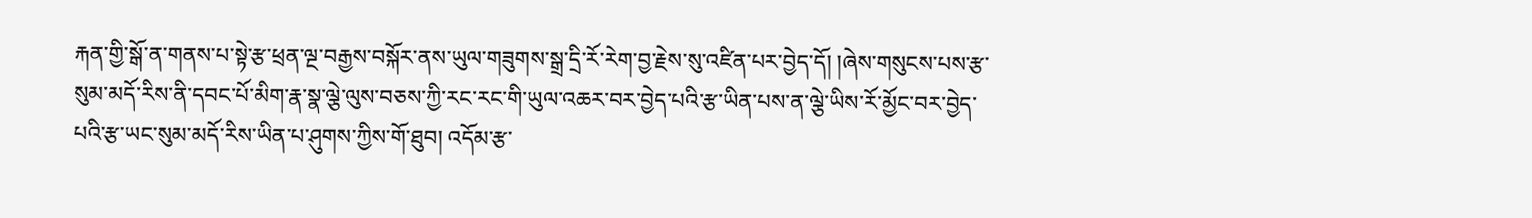རྐན་གྱི་སྒོ་ན་གནས་པ་སྟེ་རྩ་ཕྲན་ལྔ་བརྒྱས་བསྐོར་ནས་ཡུལ་གཟུགས་སྒྲ་དྲི་རོ་རེག་བྱ་རྗེས་སུ་འཛིན་པར་བྱེད་དོ། །ཞེས་གསུངས་པས་རྩ་སུམ་མདོ་རིས་ནི་དབང་པོ་མིག་རྣ་སྣ་ལྕེ་ལུས་བཅས་ཀྱི་རང་རང་གི་ཡུལ་འཆར་བར་བྱེད་པའི་རྩ་ཡིན་པས་ན་ལྕེ་ཡིས་རོ་མྱོང་བར་བྱེད་པའི་རྩ་ཡང་སུམ་མདོ་རིས་ཡིན་པ་ཤུགས་ཀྱིས་གོ་ཐུབ། འདོམ་རྩ་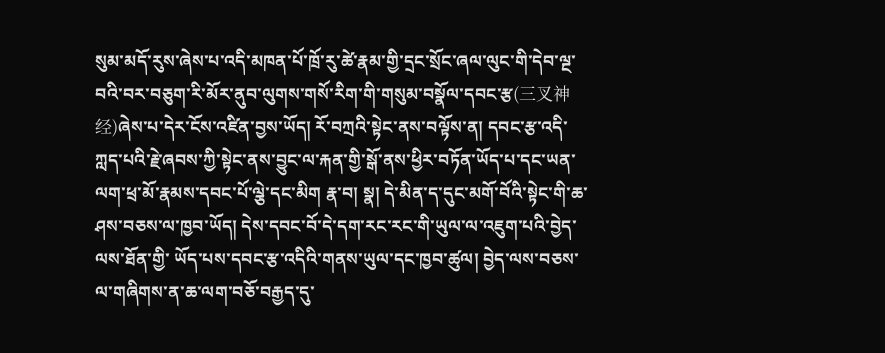སུམ་མདོ་རུས་ཞེས་པ་འདི་མཁན་པོ་ཁྲོ་རུ་ཚེ་རྣམ་གྱི་དྲང་སྲོང་ཞལ་ལུང་གི་དེབ་ལྔ་བའི་བར་བཅུག་རི་མོར་ནུབ་ལུགས་གསོ་རིག་གི་གསུམ་བསྣོལ་དབང་རྩ(三叉神经)ཞེས་པ་དེར་ངོས་འཛིན་བྱས་ཡོད། རོ་བཀྲའི་སྟེང་ནས་བལྟོས་ན། དབང་རྩ་འདི་ཀླད་པའི་རྗེ་ཞབས་ཀྱི་སྟེང་ནས་བྱུང་ལ་རྐན་གྱི་སྒོ་ནས་ཕྱིར་བཏོན་ཡོད་པ་དང་ཡན་ལག་ཕྲ་མོ་རྣམས་དབང་པོ་ལྕེ་དང་མིག རྣ་བ། སྣ། དེ་མིན་ད་དུང་མགོ་བོའི་སྟེང་གི་ཆ་ཤས་བཅས་ལ་ཁྱབ་ཡོད། དེས་དབང་བོ་དེ་དག་རང་རང་གི་ཡུལ་ལ་འཇུག་པའི་བྱེད་ལས་ཐོན་གྱི་ ཡོད་པས་དབང་རྩ་འདིའི་གནས་ཡུལ་དང་ཁྱབ་ཚུལ། བྱེད་ལས་བཅས་ལ་གཞིགས་ན་ཆ་ལག་བཅོ་བརྒྱད་དུ་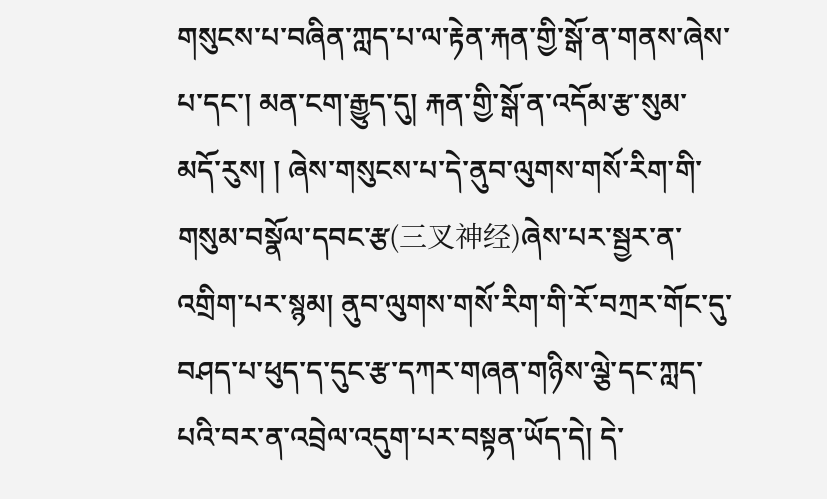གསུངས་པ་བཞིན་ཀླད་པ་ལ་རྟེན་རྐན་གྱི་སྒོ་ན་གནས་ཞེས་པ་དང་། མན་ངག་རྒྱུད་དུ། རྐན་གྱི་སྒོ་ན་འདོམ་རྩ་སུམ་མདོ་རུས། ། ཞེས་གསུངས་པ་དེ་ནུབ་ལུགས་གསོ་རིག་གི་གསུམ་བསྣོལ་དབང་རྩ(三叉神经)ཞེས་པར་སྦྱར་ན་འགྲིག་པར་སྙམ། ནུབ་ལུགས་གསོ་རིག་གི་རོ་བཀྲར་གོང་དུ་བཤད་པ་ཕུད་ད་དུང་རྩ་དཀར་གཞན་གཉིས་ལྕེ་དང་ཀླད་པའི་བར་ན་འབྲེལ་འདུག་པར་བསྟན་ཡོད་དེ། དེ་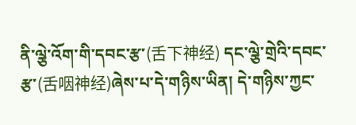ནི་ལྕེ་འོག་གི་དབང་རྩ་(舌下神经) དང་ལྕེ་གྲེའི་དབང་རྩ་(舌咽神经)ཞེས་པ་དེ་གཉིས་ཡིན། དེ་གཉིས་ཀྱང་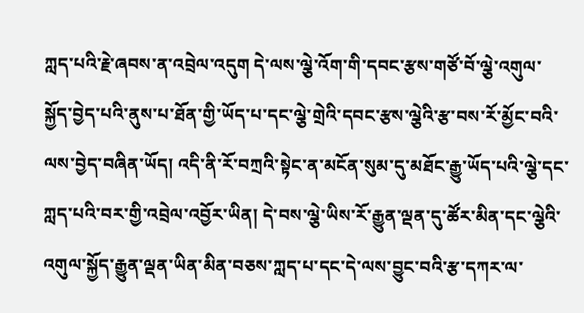ཀླད་པའི་རྗེ་ཞབས་ན་འབྲེལ་འདུག དེ་ལས་ལྕེ་འོག་གི་དབང་རྩས་གཙོ་བོ་ལྕེ་འགུལ་སྐྱོད་བྱེད་པའི་ནུས་པ་ཐོན་གྱི་ཡོད་པ་དང་ལྕེ་གྲེའི་དབང་རྩས་ལྕེའི་རྩ་བས་རོ་མྱོང་བའི་ལས་བྱེད་བཞིན་ཡོད། འདི་ནི་རོ་བཀྲའི་སྟེང་ན་མངོན་སུམ་དུ་མཐོང་རྒྱུ་ཡོད་པའི་ལྕེ་དང་ཀླད་པའི་བར་གྱི་འབྲེལ་འབྱོར་ཡིན། དེ་བས་ལྕེ་ཡིས་རོ་རྒྱུན་ལྡན་དུ་ཚོར་མིན་དང་ལྕེའི་འགུལ་སྐྱོད་རྒྱུན་ལྡན་ཡིན་མིན་བཅས་ཀླད་པ་དང་དེ་ལས་བྱུང་བའི་རྩ་དཀར་ལ་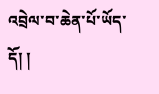འབྲེལ་བ་ཆེན་པོ་ཡོད་དོ། །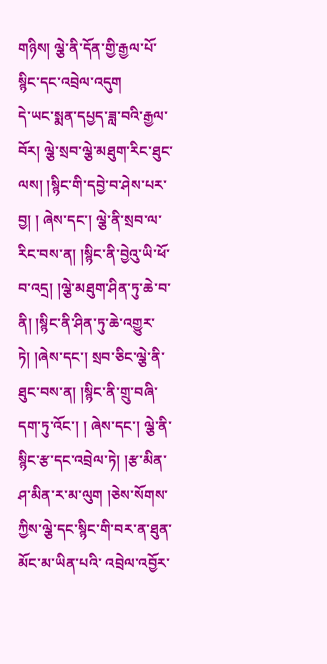གཉིས། ལྕེ་ནི་དོན་གྱི་རྒྱལ་པོ་སྙིང་དང་འབྲེལ་འདུག
དེ་ཡང་སྨན་དཔྱད་ཟླ་བའི་རྒྱལ་བོར། ལྕེ་སྲབ་ལྕེ་མཐུག་རིང་ཐུང་ལས། །སྙིང་གི་དབྱེ་བ་ཤེས་པར་བྱ། ། ཞེས་དང་། ལྕེ་ནི་སྲབ་ལ་རིང་བས་ན། །སྙིང་ནི་བྱེའུ་ཡི་ཕོ་བ་འདྲ། །ལྕེ་མཐུག་ཤིན་ཏུ་ཆེ་བ་ནི། །སྙིང་ནི་ཤིན་ཏུ་ཆེ་འགྱུར་ཏེ། །ཞེས་དང་། སྲབ་ཅིང་ལྕེ་ནི་ཐུང་བས་ན། །སྙིང་ནི་གྲུ་བཞི་དག་ཏུ་འོང་། ། ཞེས་དང་། ལྕེ་ནི་སྙིང་རྩ་དང་འབྲེལ་ཏེ། །རྩ་མིན་ཤ་མིན་ར་མ་ལུག །ཅེས་སོགས་ཀྱིས་ལྕེ་དང་སྙིང་གི་བར་ན་ཐུན་མོང་མ་ཡིན་པའི་ འབྲེལ་འབྱོར་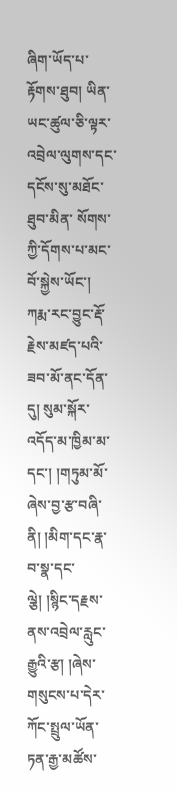ཞིག་ཡོད་པ་རྟོགས་ཐུབ། ཡིན་ཡང་ཚུལ་ཅི་ལྟར་འབྲེལ་ལུགས་དང་དངོས་སུ་མཐོང་ཐུབ་མིན་ སོགས་ཀྱི་དོགས་པ་མང་བོ་སྐྱེས་ཡོང་། ཀརྨ་རང་བྱུང་རྡོ་རྗེས་མཛད་པའི་ཟབ་མོ་ནང་དོན་དུ། སུམ་སྐོར་འདོད་མ་ཁྱིམ་མ་དང་། །གཏུམ་མོ་ཞེས་བྱ་རྩ་བཞི་ནི། །མིག་དང་རྣ་བ་སྣ་དང་ལྕེ། །སྙིང་དརྗས་ནས་འབྲེལ་རླུང་རྒྱུའི་རྩ། །ཞེས་གསུངས་པ་དེར་ཀོང་སྤྲུལ་ཡོན་ཏན་རྒྱ་མཚོས་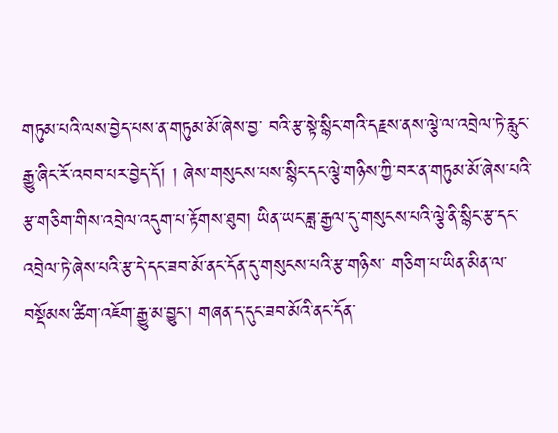གཏུམ་པའི་ལས་བྱེད་པས་ན་གཏུམ་མོ་ཞེས་བྱ་ བའི་རྩ་སྟེ་སྙིང་གའི་དརྗས་ནས་ལྕེ་ལ་འབྲེལ་ཏེ་རླུང་རྒྱུ་ཞིང་རོ་འབབ་པར་བྱེད་དོ། ། ཞེས་གསུངས་པས་སྙིང་དང་ལྕེ་གཉིས་ཀྱི་བར་ན་གཏུམ་མོ་ཞེས་པའི་རྩ་གཅིག་གིས་འབྲེལ་འདུག་པ་རྟོགས་ཐུབ། ཡིན་ཡང་ཟླ་རྒྱལ་དུ་གསུངས་པའི་ལྕེ་ནི་སྙིང་རྩ་དང་འབྲེལ་ཏེ་ཞེས་པའི་རྩ་དེ་དང་ཟབ་མོ་ནང་དོན་དུ་གསུངས་པའི་རྩ་གཉིས་ གཅིག་པ་ཡིན་མིན་ལ་བསྡོམས་ཚིག་འཇོག་རྒྱུ་མ་བྱུང་། གཞན་ད་དུང་ཟབ་མོའི་ནང་དོན་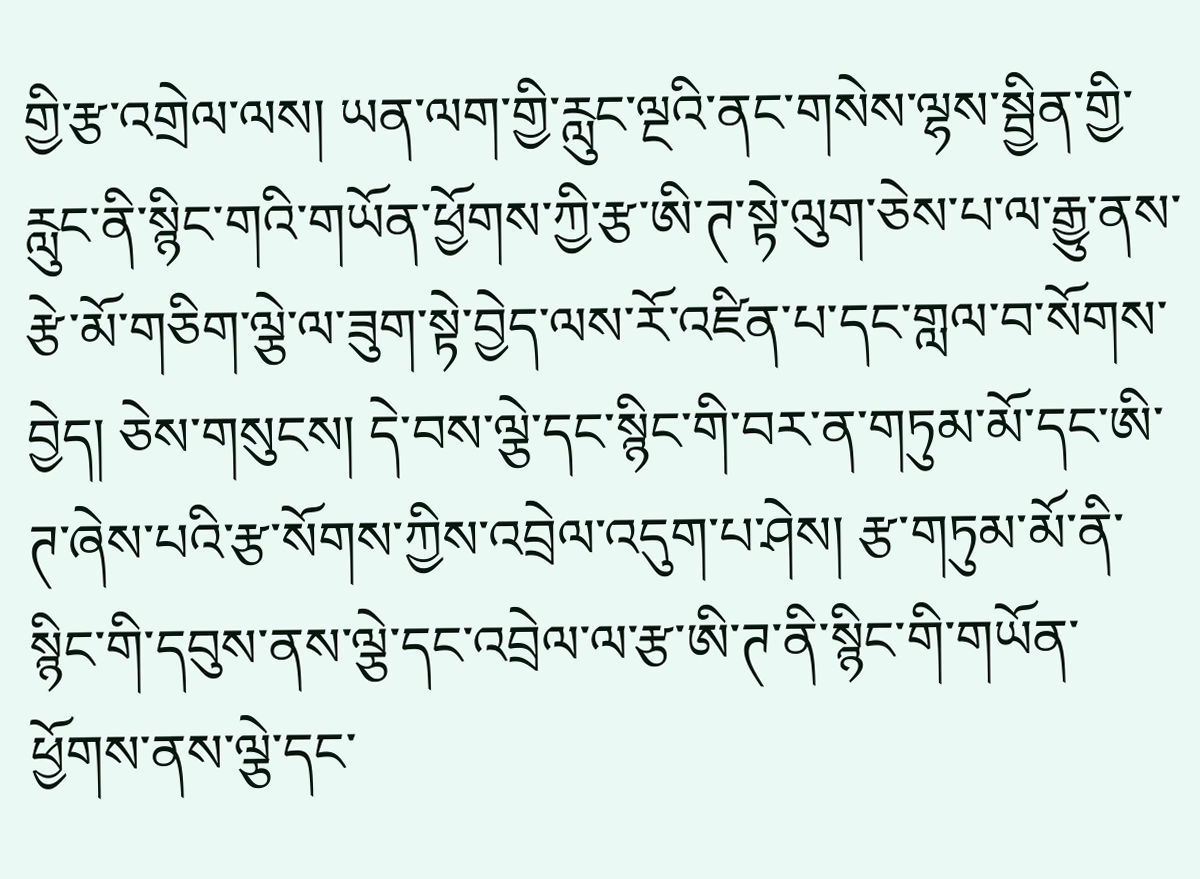གྱི་རྩ་འགྲེལ་ལས། ཡན་ལག་གྱི་རླུང་ལྔའི་ནང་གསེས་ལྷས་སྦྱིན་གྱི་རླུང་ནི་སྙིང་གའི་གཡོན་ཕྱོགས་ཀྱི་རྩ་ཨི་ཊ་སྟེ་ལུག་ཅེས་པ་ལ་རྒྱུ་ནས་རྩེ་མོ་གཅིག་ལྕེ་ལ་ཟུག་སྟེ་བྱེད་ལས་རོ་འཛིན་པ་དང་གླལ་བ་སོགས་བྱེད། ཅེས་གསུངས། དེ་བས་ལྕེ་དང་སྙིང་གི་བར་ན་གཏུམ་མོ་དང་ཨི་ཊ་ཞེས་པའི་རྩ་སོགས་ཀྱིས་འབྲེལ་འདུག་པ་ཤེས། རྩ་གཏུམ་མོ་ནི་སྙིང་གི་དབུས་ནས་ལྕེ་དང་འབྲེལ་ལ་རྩ་ཨི་ཊ་ནི་སྙིང་གི་གཡོན་ཕྱོགས་ནས་ལྕེ་དང་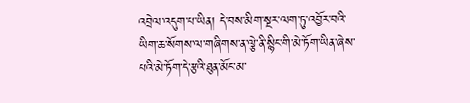འབྲེལ་འདུག་པ་ཡིན། དེ་བས་མིག་སྔར་ལག་ཏུ་འབྱོར་བའི་ཡིག་ཆ་སོགས་ལ་གཞིགས་ན་ལྕེ་ནི་སྙིང་གི་མེ་ཏོག་ཡིན་ཞེས་པའི་མེ་ཏོག་དེ་རྩའི་ཐུན་མོང་མ་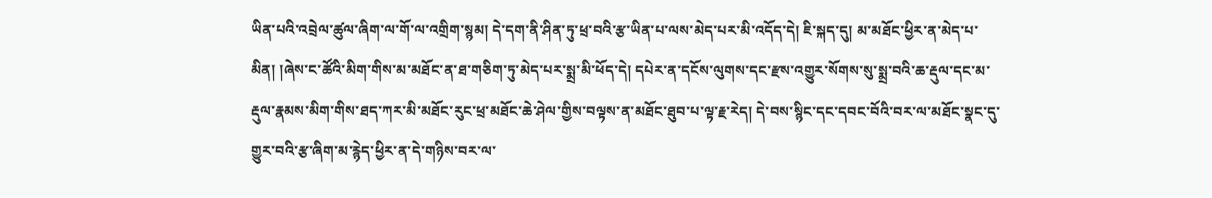ཡིན་པའི་འབྲེལ་ཚུལ་ཞིག་ལ་གོ་ལ་འགྲིག་སྙམ། དེ་དག་ནི་ཤིན་ཏུ་ཕྲ་བའི་རྩ་ཡིན་པ་ལས་མེད་པར་མི་འདོད་དེ། ཇི་སྐད་དུ། མ་མཐོང་ཕྱིར་ན་མེད་པ་མིན། །ཞེས་ང་ཚོའི་མིག་གིས་མ་མཐོང་ན་ཐ་གཅིག་ཏུ་མེད་པར་སྨྲ་མི་ཕོད་དེ། དཔེར་ན་དངོས་ལུགས་དང་རྫས་འགྱུར་སོགས་སུ་སྨྲ་བའི་ཆ་རྡུལ་དང་མ་རྡུལ་རྣམས་མིག་གིས་ཐད་ཀར་མི་མཐོང་རུང་ཕྲ་མཐོང་ཆེ་ཤེལ་གྱིས་བལྟས་ན་མཐོང་ཐུབ་པ་ལྟ་རྗ་རེད། དེ་བས་སྙིང་དང་དབང་བོའི་བར་ལ་མཐོང་སྣང་དུ་གྱུར་བའི་རྩ་ཞིག་མ་རྙེད་ཕྱིར་ན་དེ་གཉིས་བར་ལ་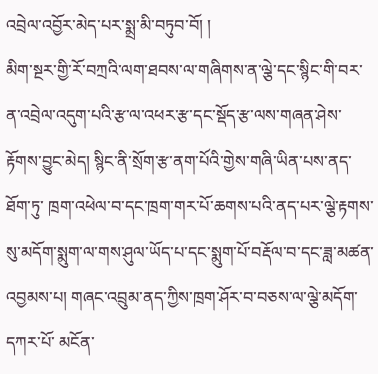འབྲེལ་འབྱོར་མེད་པར་སྨྲ་མི་བཏུབ་བོ། །
མིག་སྔར་གྱི་རོ་བཀྲའི་ལག་ཐབས་ལ་གཞིགས་ན་ལྕེ་དང་སྙིང་གི་བར་ན་འབྲེལ་འདུག་པའི་རྩ་ལ་འཕར་རྩ་དང་སྡོད་རྩ་ལས་གཞན་ཤེས་རྟོགས་བྱུང་མེད། སྙིང་ནི་སྲོག་རྩ་ནག་པོའི་གྱེས་གཞི་ཡིན་པས་ནད་ཐོག་ཏུ་ ཁྲག་འཕེལ་བ་དང་ཁྲག་གར་པོ་ཆགས་པའི་ནད་པར་ལྕེ་རྟགས་སུ་མདོག་སྨུག་ལ་གས་ཤུལ་ཡོད་པ་དང་སྨུག་པོ་བརྡོལ་བ་དང་ཟླ་མཚན་འབྱམས་པ། གཞང་འབྲུམ་ནད་ཀྱིས་ཁྲག་ཤོར་བ་བཅས་ལ་ལྕེ་མདོག་དཀར་པོ་ མངོན་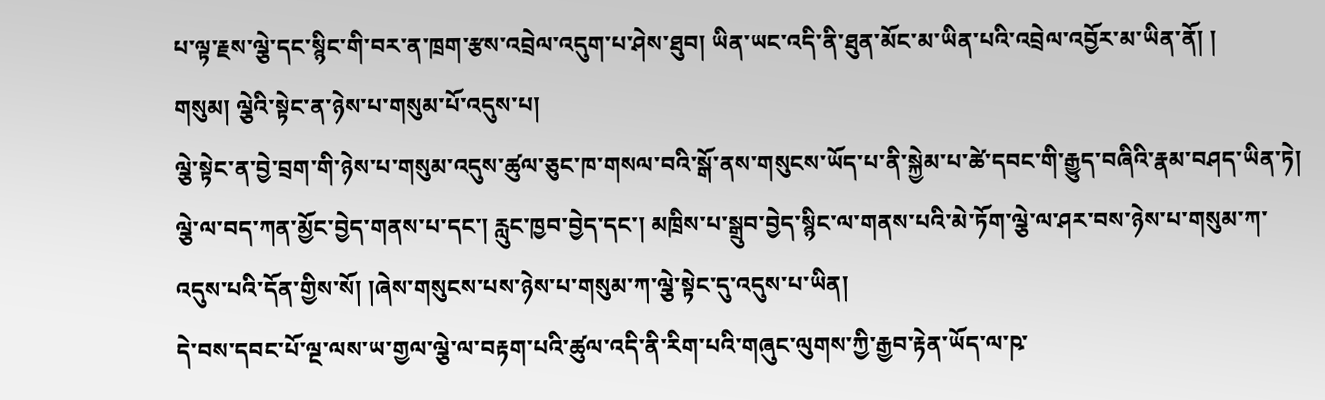པ་ལྟ་རྗས་ལྕེ་དང་སྙིང་གི་བར་ན་ཁྲག་རྩས་འབྲེལ་འདུག་པ་ཤེས་ཐུབ། ཡིན་ཡང་འདི་ནི་ཐུན་མོང་མ་ཡིན་པའི་འབྲེལ་འབྱོར་མ་ཡིན་ནོ། །
གསུམ། ལྕེའི་སྟེང་ན་ཉེས་པ་གསུམ་པོ་འདུས་པ།
ལྕེ་སྟེང་ན་བྱེ་བྲག་གི་ཉེས་པ་གསུམ་འདུས་ཚུལ་ཅུང་ཁ་གསལ་བའི་སྒོ་ནས་གསུངས་ཡོད་པ་ནི་སྐྱེམ་པ་ཚེ་དབང་གི་རྒྱུད་བཞིའི་རྣམ་བཤད་ཡིན་ཏེ། ལྕེ་ལ་བད་ཀན་མྱོང་བྱེད་གནས་པ་དང་། རླུང་ཁྱབ་བྱེད་དང་། མཁྲིས་པ་སྒྲུབ་བྱེད་སྙིང་ལ་གནས་པའི་མེ་ཏོག་ལྕེ་ལ་ཤར་བས་ཉེས་པ་གསུམ་ཀ་འདུས་པའི་དོན་གྱིས་སོ། །ཞེས་གསུངས་པས་ཉེས་པ་གསུམ་ཀ་ལྕེ་སྟེང་དུ་འདུས་པ་ཡིན།
དེ་བས་དབང་པོ་ལྔ་ལས་ཡ་གྱལ་ལྕེ་ལ་བརྟག་པའི་ཚུལ་འདི་ནི་རིག་པའི་གཞུང་ལུགས་ཀྱི་རྒྱབ་རྟེན་ཡོད་ལ་ཥ་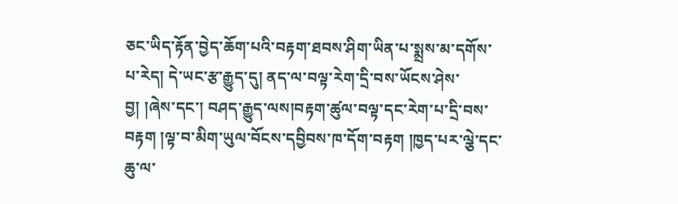ཅང་ཡིད་རྟོན་བྱེད་ཆོག་པའི་བརྟག་ཐབས་ཤིག་ཡིན་པ་སྨྲས་མ་དགོས་པ་རེད། དེ་ཡང་རྩ་རྒྱུད་དུ། ནད་ལ་བལྟ་རེག་དྲི་བས་ཡོངས་ཤེས་བྱ། །ཞེས་དང་། བཤད་རྒྱུད་ལས།བརྟག་ཚུལ་བལྟ་དང་རེག་པ་དྲི་བས་བརྟག །ལྟ་བ་མིག་ཡུལ་བོངས་དབྱིབས་ཁ་དོག་བརྟག །ཁྱད་པར་ལྕེ་དང་ཆུ་ལ་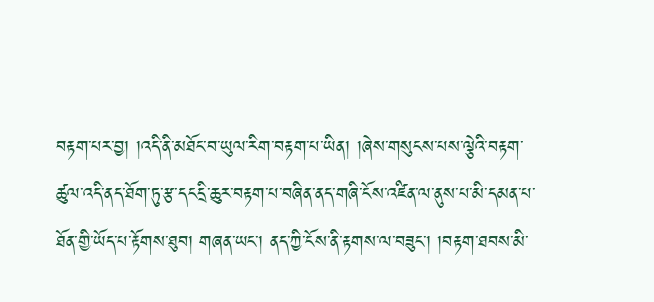བརྟག་པར་བྱ། །འདི་ནི་མཐོང་བ་ཡུལ་རིག་བརྟག་པ་ཡིན། །ཞེས་གསུངས་པས་ལྕེའི་བརྟག་ཚུལ་འདི་ནད་ཐོག་ཏུ་རྩ་དངདྲི་ཆུར་བརྟག་པ་བཞིན་ནད་གཞི་ངོས་འཛིན་ལ་ནུས་པ་མི་དམན་པ་ཐོན་གྱི་ཡོད་པ་རྟོགས་ཐུབ། གཞན་ཡང་། ནད་ཀྱི་ངོས་ནི་རྟགས་ལ་བཟུང་། །བརྟག་ཐབས་མི་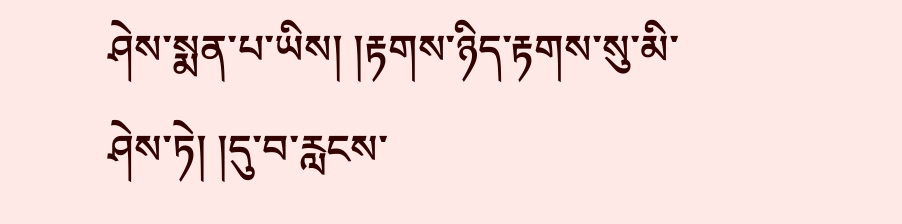ཤེས་སྨན་པ་ཡིས། །རྟགས་ཉིད་རྟགས་སུ་མི་ཤེས་ཏེ། །དུ་བ་རླངས་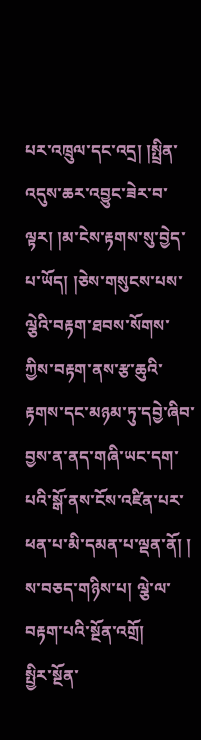པར་འཁྲུལ་དང་འདྲ། །སྤྲིན་འདུས་ཆར་འབྱུང་ཟེར་བ་ལྟར། །མ་ངེས་རྟགས་སུ་བྱེད་པ་ཡོད། །ཅེས་གསུངས་པས་ལྕེའི་བརྟག་ཐབས་སོགས་ཀྱིས་བརྟག་ནས་རྩ་ཆུའི་རྟགས་དང་མཉམ་ཏུ་དབྱེ་ཞིབ་བྱས་ན་ནད་གཞི་ཡང་དག་པའི་སྒོ་ནས་ངོས་འཛིན་པར་ཕན་པ་མི་དམན་པ་ལྡན་ནོ། །
ས་བཅད་གཉིས་པ། ལྕེ་ལ་བརྟག་པའི་སྔོན་འགྲོ།
སྤྱིར་སྔོན་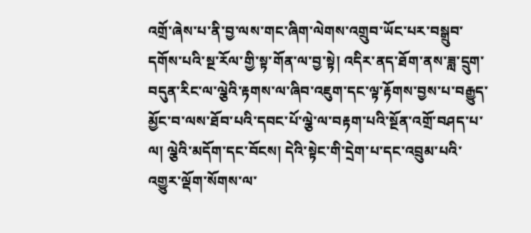འགྲོ་ཞེས་པ་ནི་བྱ་ལས་གང་ཞིག་ལེགས་འགྲུབ་ཡོང་པར་བསྒྲུབ་དགོས་པའི་སྔ་རོལ་གྱི་སྟ་གོན་ལ་བྱ་སྟེ། འདིར་ནད་ཐོག་ནས་ཟླ་དྲུག་བདུན་རིང་ལ་ལྕེའི་རྟགས་ལ་ཞིབ་འཇུག་དང་ལྟ་རྟོགས་བྱས་པ་བརྒྱུད་མྱོང་བ་ལས་ཐོབ་པའི་དབང་པོ་ལྕེ་ལ་བརྟག་པའི་སྔོན་འགྲོ་བཤད་པ་ལ། ལྕེའི་མདོག་དང་བོངས། དེའི་སྟེང་གི་དྲེག་པ་དང་འབྲུམ་པའི་འགྱུར་ལྡོག་སོགས་ལ་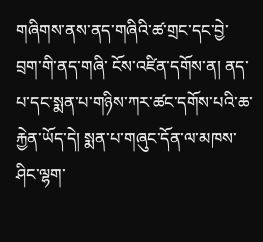གཞིགས་ནས་ནད་གཞིའི་ཚ་གྲང་དང་བྱེ་བྲག་གི་ནད་གཞི་ ངོས་འཛིན་དགོས་ན། ནད་པ་དང་སྨན་པ་གཉིས་ཀར་ཚང་དགོས་པའི་ཆ་རྐྱེན་ཡོད་དེ། སྨན་པ་གཞུང་དོན་ལ་མཁས་ཤིང་ལྷག་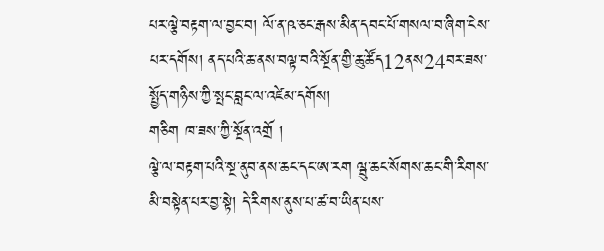པར་ལྕེ་བརྟག་ལ་བྱང་བ། ལོ་ན་ཥ་ཅང་རྒས་མིན་དབང་པོ་གསལ་བ་ཞིག་ངེས་པར་དགོས། ནད་པའི་ཆ་ནས་བལྟ་བའི་སྔོན་གྱི་ཆུ་ཚོད12ནས24བར་ཟས་སྤྱོད་གཉིས་ཀྱི་སྤང་བླང་ལ་འཛེམ་དགོས།
གཅིག ཁ་ཟས་ཀྱི་སྔོན་འགྲོ །
ལྕེ་ལ་བརྟག་པའི་སྔ་ནུབ་ནས་ཆང་དང་ཨ་རག ལྦུ་ཆང་སོགས་ཆང་གི་རིགས་མི་བསྟེན་པར་བྱ་སྟེ། དེ་རིགས་ནུས་པ་ཚ་བ་ཡིན་པས་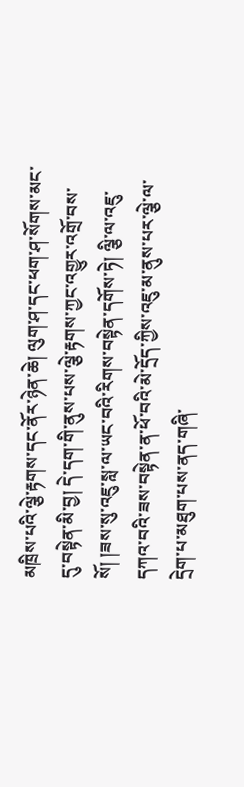མཁྲིས་པའི་ལྕེ་རྟགས་དང་ནོར་ཉེན་ཆེ། ལུག་ཤ་དང་ཕག་ཤ་སོགས་མང་དུ་བསྟེན་མི་བྱ། དེ་དག་གི་ནུས་པས་ལྕེ་རྟགས་ཀྱང་འགྱུར་འགྲོ་བས་སོ། །ཟས་སུ་འཇུ་སླ་ལ་ཡང་བའི་རིགས་བསྟེན་དགོས་ཏེ། ལྕི་ལ་འཇུ་དཀའ་བའི་ཟས་བསྟེན་ན་ཕོ་བའི་མེ་དྲོད་ཀྱིས་འཇུ་མ་ནུས་པར་ལྕེ་ལ་དྲེག་པ་མཐུག་པས་ནད་གཞི་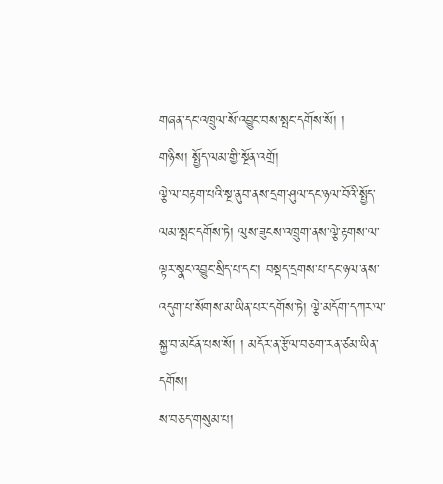གཞན་དང་འཁྲུལ་སོ་འབྱུང་བས་སྤང་དགོས་སོ། །
གཉིས། སྤྱོད་ལམ་གྱི་སྔོན་འགྲོ།
ལྕེ་ལ་བརྟག་པའི་སྔ་ནུབ་ནས་དྲག་ཤུལ་དང་ཉལ་བོའི་སྤྱོད་ལམ་སྤང་དགོས་ཏེ། ལུས་ཟུངས་འཁྲུག་ནས་ལྕེ་རྟགས་ལ་ལྟར་སྣང་འབྱུང་སྲིད་པ་དང་། བསྡད་དྲགས་པ་དང་ཉལ་ནས་འདུག་པ་སོགས་མ་ཡིན་པར་དགོས་ཏེ། ལྕེ་མདོག་དཀར་ལ་སྐྱ་བ་མངོན་པས་སོ། ། མདོར་ན་རྩོལ་བཅག་རན་ཙམ་ཡིན་དགོས།
ས་བཅད་གསུམ་པ།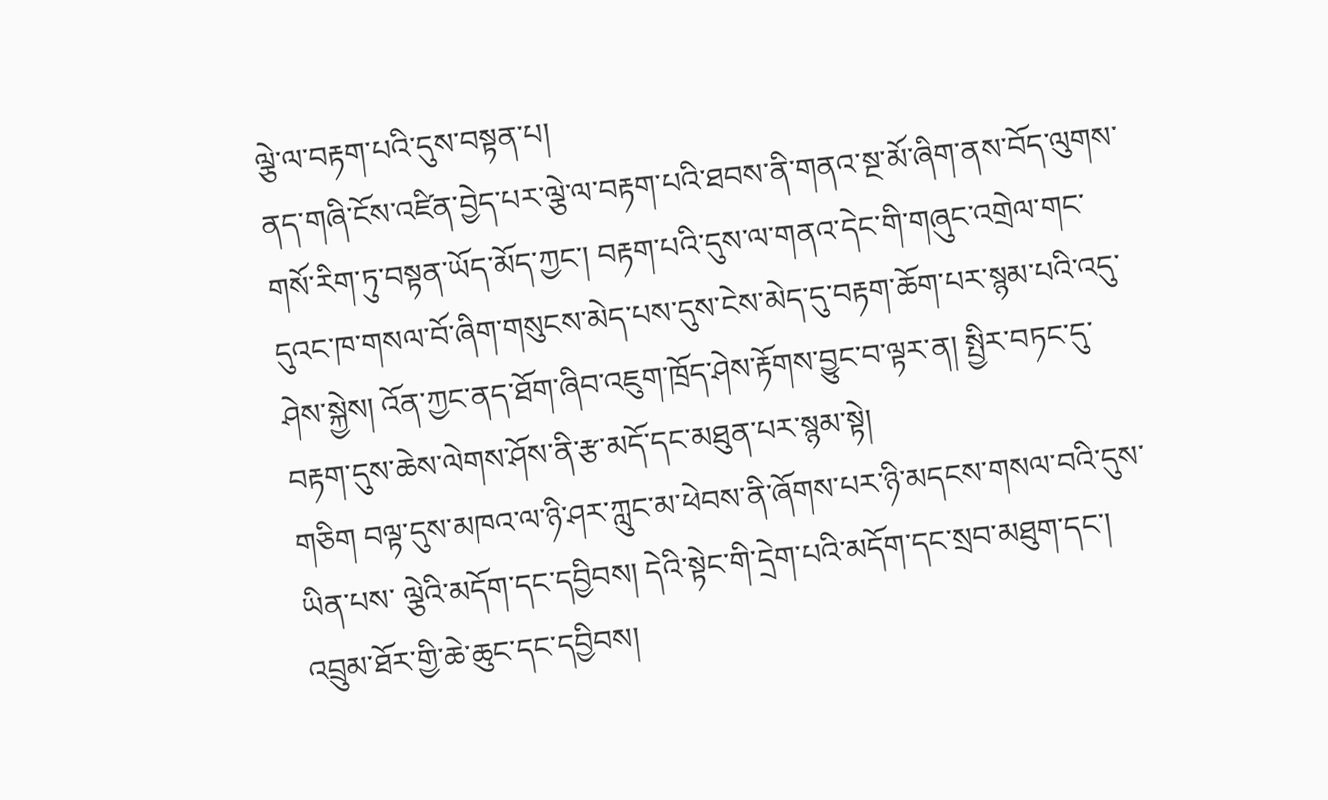ལྕེ་ལ་བརྟག་པའི་དུས་བསྟན་པ།
ནད་གཞི་ངོས་འཛིན་བྱེད་པར་ལྕེ་ལ་བརྟག་པའི་ཐབས་ནི་གནའ་སྔ་མོ་ཞིག་ནས་བོད་ལུགས་གསོ་རིག་ཏུ་བསྟན་ཡོད་མོད་ཀྱང་། བརྟག་པའི་དུས་ལ་གནའ་དེང་གི་གཞུང་འགྲེལ་གང་དུའང་ཁ་གསལ་བོ་ཞིག་གསུངས་མེད་པས་དུས་ངེས་མེད་དུ་བརྟག་ཆོག་པར་སྙམ་པའི་འདུ་ཤེས་སྐྱེས། འོན་ཀྱང་ནད་ཐོག་ཞིབ་འཇུག་ཁྲོད་ཤེས་རྟོགས་བྱུང་བ་ལྟར་ན། སྤྱིར་བཏང་དུ་བརྟག་དུས་ཆེས་ལེགས་ཤོས་ནི་རྩ་མདོ་དང་མཐུན་པར་སྙམ་སྟེ།
གཅིག བལྟ་དུས་མཁའ་ལ་ཉི་ཤར་ཀླུང་མ་ཕེབས་ནི་ཞོགས་པར་ཉི་མདངས་གསལ་བའི་དུས་ཡིན་པས་ ལྕེའི་མདོག་དང་དབྱིབས། དེའི་སྟེང་གི་དྲེག་པའི་མདོག་དང་སྲབ་མཐུག་དང་། འབྲུམ་ཐོར་གྱི་ཆེ་ཆུང་དང་དབྱིབས།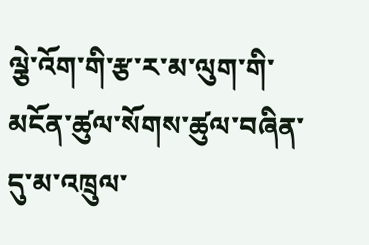ལྕེ་འོག་གི་རྩ་ར་མ་ལུག་གི་མངོན་ཚུལ་སོགས་ཚུལ་བཞིན་དུ་མ་འཁྲུལ་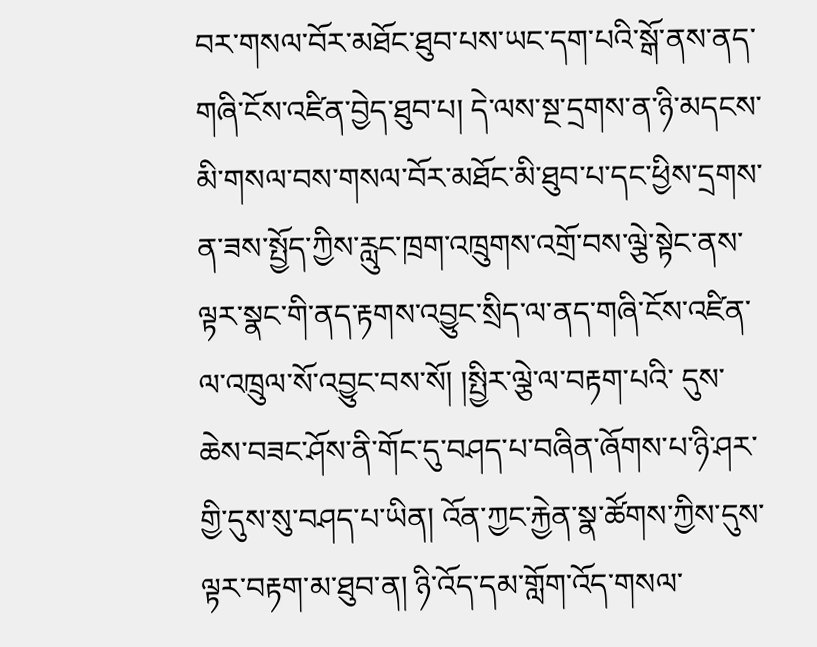བར་གསལ་བོར་མཐོང་ཐུབ་པས་ཡང་དག་པའི་སྒོ་ནས་ནད་གཞི་ངོས་འཛིན་བྱེད་ཐུབ་པ། དེ་ལས་སྔ་དྲགས་ན་ཉི་མདངས་མི་གསལ་བས་གསལ་བོར་མཐོང་མི་ཐུབ་པ་དང་ཕྱིས་དྲགས་ན་ཟས་སྤྱོད་ཀྱིས་རླུང་ཁྲག་འཁྲུགས་འགྲོ་བས་ལྕེ་སྟེང་ནས་ལྟར་སྣང་གི་ནད་རྟགས་འབྱུང་སྲིད་ལ་ནད་གཞི་ངོས་འཛིན་ལ་འཁྲུལ་སོ་འབྱུང་བས་སོ། །སྤྱིར་ལྕེ་ལ་བརྟག་པའི་ དུས་ཆེས་བཟང་ཤོས་ནི་གོང་དུ་བཤད་པ་བཞིན་ཞོགས་པ་ཉི་ཤར་གྱི་དུས་སུ་བཤད་པ་ཡིན། འོན་ཀྱང་རྐྱེན་སྣ་ཚོགས་ཀྱིས་དུས་ལྟར་བརྟག་མ་ཐུབ་ན། ཉི་འོད་དམ་གློག་འོད་གསལ་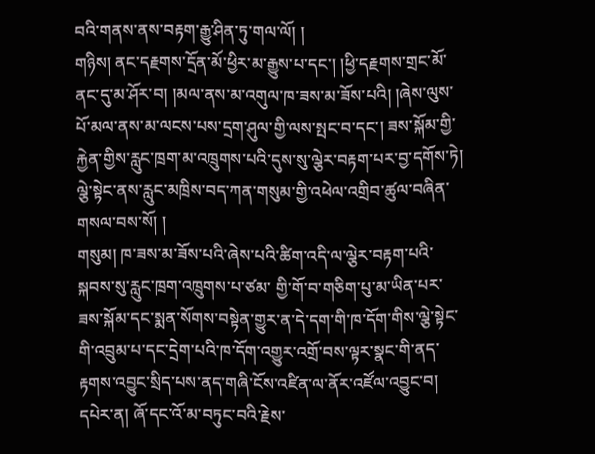བའི་གནས་ནས་བརྟག་རྒྱུ་ཤིན་ཏུ་གལ་ལོ། །
གཉིས། ནང་དརྗགས་དྲོན་མོ་ཕྱིར་མ་རྒྱུས་པ་དང་། །ཕྱི་དརྗགས་གྲང་མོ་ནང་དུ་མ་ཤོར་བ། །མལ་ནས་མ་འགུལ་ཁ་ཟས་མ་ཟོས་པའི། །ཞེས་ལུས་པོ་མལ་ནས་མ་ལངས་པས་དྲག་ཤུལ་གྱི་ལས་སྤང་བ་དང་། ཟས་སྐོམ་གྱི་རྐྱེན་གྱིས་རླུང་ཁྲག་མ་འཁྲུགས་པའི་དུས་སུ་ལྕེར་བརྟག་པར་བྱ་དགོས་ཏེ། ལྕེ་སྟེང་ནས་རླུང་མཁྲིས་བད་ཀན་གསུམ་གྱི་འཕེལ་འགྲིབ་ཚུལ་བཞིན་གསལ་བས་སོ། །
གསུམ། ཁ་ཟས་མ་ཟོས་པའི་ཞེས་པའི་ཚིག་འདི་ལ་ལྕེར་བརྟག་པའི་སྐབས་སུ་རླུང་ཁྲག་འཁྲུགས་པ་ཙམ་ གྱི་གོ་བ་གཅིག་པུ་མ་ཡིན་པར་ཟས་སྐོམ་དང་སྨན་སོགས་བསྟེན་གྱུར་ན་དེ་དག་གི་ཁ་དོག་གིས་ལྕེ་སྟེང་གི་འབྲུམ་པ་དང་དྲེག་པའི་ཁ་དོག་འགྱུར་འགྲོ་བས་ལྟར་སྣང་གི་ནད་རྟགས་འབྱུང་སྲིད་པས་ནད་གཞི་ངོས་འཛིན་ལ་ནོར་འཛོལ་འབྱུང་བ། དཔེར་ན། ཞོ་དང་འོ་མ་བཏུང་བའི་རྗེས་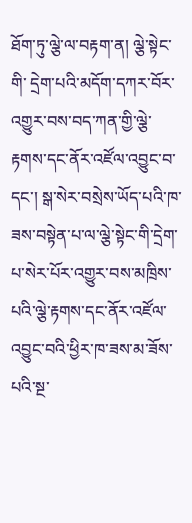ཐོག་ཏུ་ལྕེ་ལ་བརྟག་ན། ལྕེ་སྟེང་གི་ དྲེག་པའི་མདོག་དཀར་བོར་འགྱུར་བས་བད་ཀན་གྱི་ལྕེ་རྟགས་དང་ནོར་འཛོལ་འབྱུང་བ་དང་། སྒ་སེར་བསྲེས་ཡོད་པའི་ཁ་ཟས་བསྟེན་པ་ལ་ལྕེ་སྟེང་གི་དྲེག་པ་སེར་པོར་འགྱུར་བས་མཁྲིས་པའི་ལྕེ་རྟགས་དང་ནོར་འཛོལ་འབྱུང་བའི་ཕྱིར་ཁ་ཟས་མ་ཟོས་པའི་སྔ་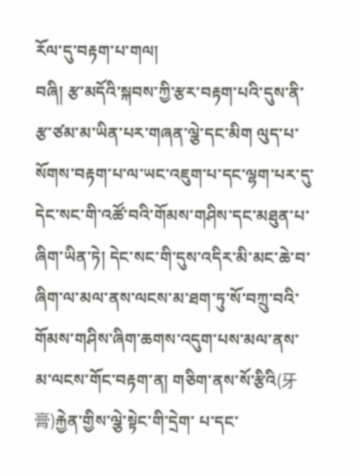རོལ་དུ་བརྟག་པ་གལ།
བཞི། རྩ་མདོའི་སྐབས་ཀྱི་རྩར་བརྟག་པའི་དུས་ནི་རྩ་ཙམ་མ་ཡིན་པར་གཞན་ལྕེ་དང་མིག ལུད་པ་སོགས་བརྟག་པ་ལ་ཡང་འཇུག་པ་དང་ལྷག་པར་དུ་དེང་སང་གི་འཚོ་བའི་གོམས་གཤིས་དང་མཐུན་པ་ཞིག་ཡིན་ཏེ། དེང་སང་གི་དུས་འདིར་མི་མང་ཆེ་བ་ཞིག་ལ་མལ་ནས་ལངས་མ་ཐག་ཏུ་སོ་བཀྲུ་བའི་གོམས་གཤིས་ཞིག་ཆགས་འདུག་པས་མལ་ནས་མ་ལངས་གོང་བརྟག་ན། གཅིག་ནས་སོ་རྩིའི(牙膏)རྐྱེན་གྱིས་ལྕེ་སྟེང་གི་དྲེག་ པ་དང་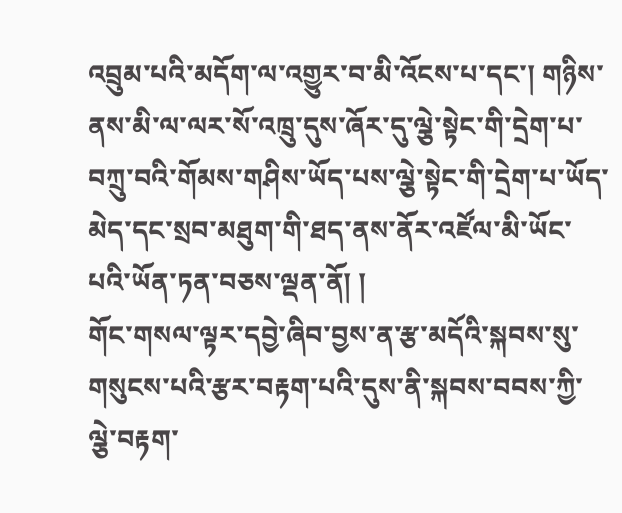འབྲུམ་པའི་མདོག་ལ་འགྱུར་བ་མི་འོངས་པ་དང་། གཉིས་ནས་མི་ལ་ལར་སོ་འཁྲུ་དུས་ཞོར་དུ་ལྕེ་སྟེང་གི་དྲེག་པ་བཀྲུ་བའི་གོམས་གཤིས་ཡོད་པས་ལྕེ་སྟེང་གི་དྲེག་པ་ཡོད་མེད་དང་སྲབ་མཐུག་གི་ཐད་ནས་ནོར་འཛོལ་མི་ཡོང་པའི་ཡོན་ཏན་བཅས་ལྡན་ནོ། །
གོང་གསལ་ལྟར་དབྱེ་ཞིབ་བྱས་ན་རྩ་མདོའི་སྐབས་སུ་གསུངས་པའི་རྩར་བརྟག་པའི་དུས་ནི་སྐབས་བབས་ཀྱི་ལྕེ་བརྟག་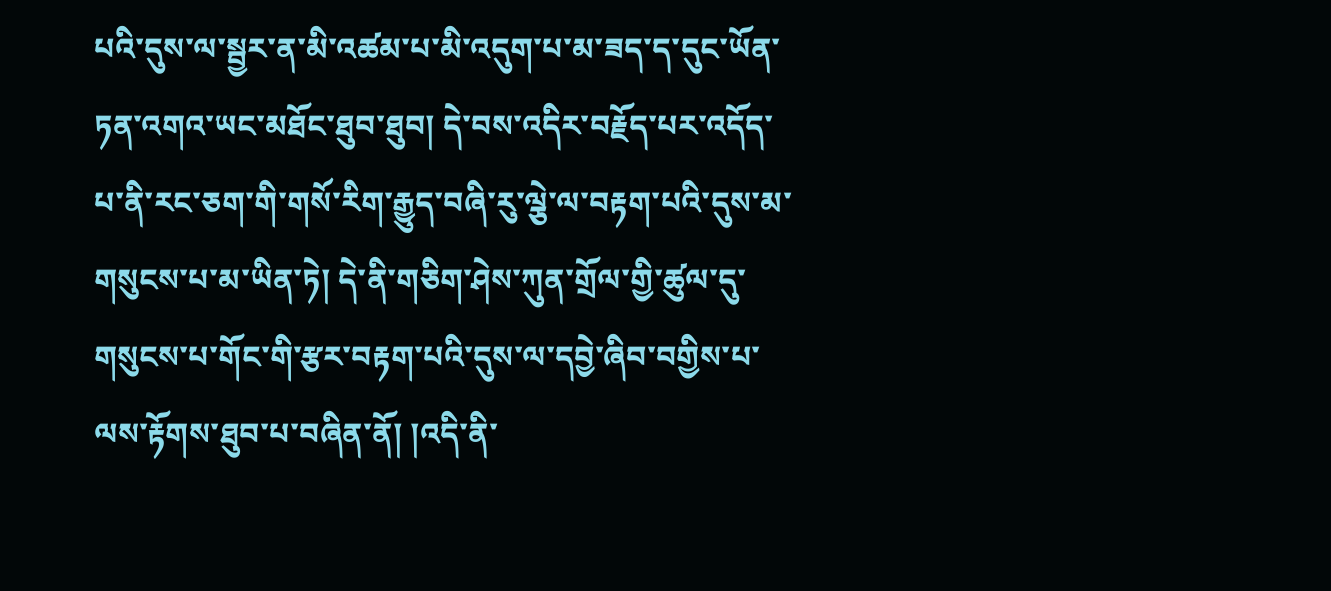པའི་དུས་ལ་སྦྱར་ན་མི་འཚམ་པ་མི་འདུག་པ་མ་ཟད་ད་དུང་ཡོན་ཏན་འགའ་ཡང་མཐོང་ཐུབ་ཐུབ། དེ་བས་འདིར་བརྗོད་པར་འདོད་པ་ནི་རང་ཅག་གི་གསོ་རིག་རྒྱུད་བཞི་རུ་ལྕེ་ལ་བརྟག་པའི་དུས་མ་གསུངས་པ་མ་ཡིན་ཏེ། དེ་ནི་གཅིག་ཤེས་ཀུན་གྲོལ་གྱི་ཚུལ་དུ་གསུངས་པ་གོང་གི་རྩར་བརྟག་པའི་དུས་ལ་དབྱེ་ཞིབ་བགྱིས་པ་ལས་རྟོགས་ཐུབ་པ་བཞིན་ནོ། །འདི་ནི་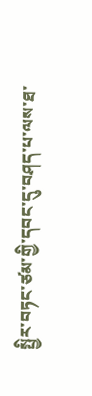སྤྱིར་བཏང་ཙམ་གྱི་དབང་དུ་བཤད་པ་ལས་ཐ་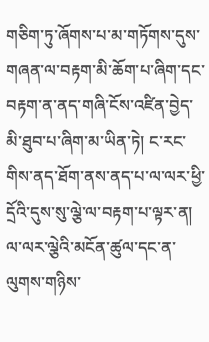གཅིག་ཏུ་ཞོགས་པ་མ་གཏོགས་དུས་གཞན་ལ་བརྟག་མི་ཆོག་པ་ཞིག་དང་བརྟག་ན་ནད་གཞི་ངོས་འཛིན་བྱེད་མི་ཐུབ་པ་ཞིག་མ་ཡིན་ཏེ། ང་རང་གིས་ནད་ཐོག་ནས་ནད་པ་ལ་ལར་ཕྱི་དྲོའི་དུས་སུ་ལྕེ་ལ་བརྟག་པ་ལྟར་ན། ལ་ལར་ལྕེའི་མངོན་ཚུལ་དང་ན་ལུགས་གཉིས་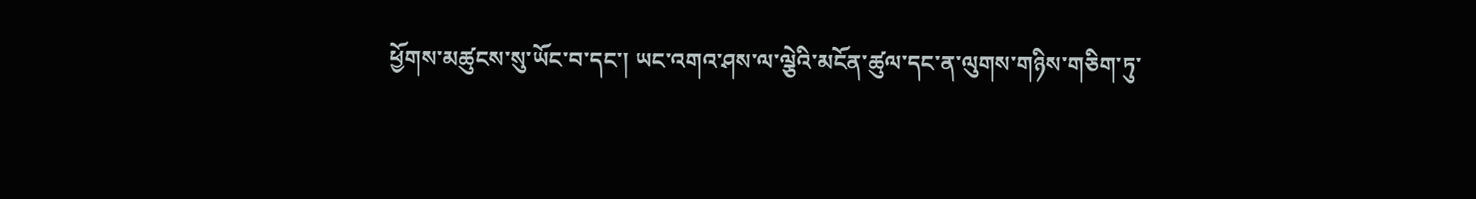ཕྱོགས་མཚུངས་སུ་ཡོང་བ་དང་། ཡང་འགའ་ཤས་ལ་ལྕེའི་མངོན་ཚུལ་དང་ན་ལུགས་གཉིས་གཅིག་ཏུ་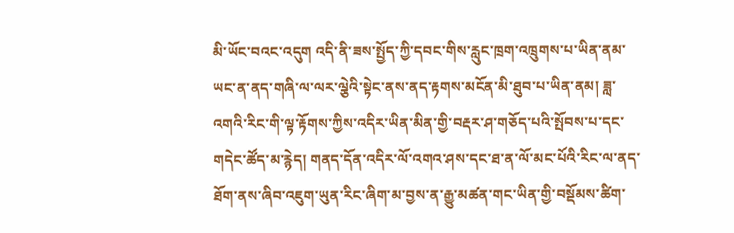མི་ཡོང་བའང་འདུག འདི་ནི་ཟས་སྤྱོད་ཀྱི་དབང་གིས་རླུང་ཁྲག་འཁྲུགས་པ་ཡིན་ནམ་ཡང་ན་ནད་གཞི་ལ་ལར་ལྕེའི་སྟེང་ནས་ནད་རྟགས་མངོན་མི་ཐུབ་པ་ཡིན་ནམ། ཟླ་འགའི་རིང་གི་ལྟ་རྟོགས་ཀྱིས་འདིར་ཡིན་མིན་གྱི་བརྡར་ཤ་གཅོད་པའི་སྤོབས་པ་དང་གདེང་ཚོད་མ་རྙེད། གནད་དོན་འདིར་ལོ་འགའ་ཤས་དང་ཐ་ན་ལོ་མང་པོའི་རིང་ལ་ནད་ཐོག་ནས་ཞིབ་འཇུག་ཡུན་རིང་ཞིག་མ་བྱས་ན་རྒྱུ་མཚན་གང་ཡིན་གྱི་བསྡོམས་ཚིག་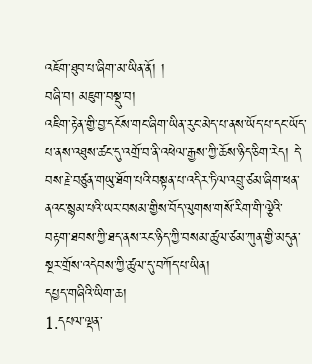འཇོག་ཐུབ་པ་ཞིག་མ་ཡིན་ནོ། །
བཞི་བ། མཇུག་བསྡུ་བ།
འཇིག་རྟེན་གྱི་བྱ་དངོས་གང་ཞིག་ཡིན་རུང་མེད་པ་ནས་ཡོད་པ་དང་ཡོད་པ་ནས་འཐུས་ཚང་དུ་འགྲོ་བ་ནི་འཕེལ་རྒྱས་ཀྱི་ཆོས་ཉིད་ཅིག་རེད། དེ་བས་རྗེ་བཙུན་གཡུ་ཐོག་པའི་བསྟན་པ་འདིར་ཏིལ་འབྲུ་ཙམ་ཞིག་ཕན་ནའང་སྙམ་པའི་ཡར་བསམ་གྱིས་བོད་ལུགས་གསོ་རིག་གི་ལྕེའི་བརྟག་ཐབས་ཀྱི་ཐད་ནས་རང་ཉིད་ཀྱི་བསམ་ཚུལ་ཙམ་ཀུན་གྱི་མདུན་སྔར་གྲོས་འདེབས་ཀྱི་ཚུལ་དུ་བཀོད་པ་ཡིན།
དཔྱད་གཞིའི་ཡིག་ཆ།
1.དཔལ་ལྡན་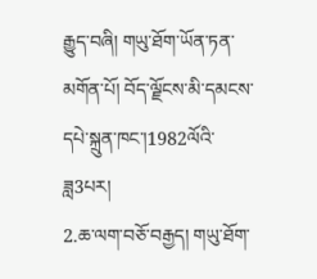རྒྱུད་བཞི། གཡུ་ཐོག་ཡོན་ཏན་མགོན་པོ། བོད་ལྗོངས་མི་དམངས་དཔེ་སྐྲུན་ཁང་།1982ལོའི་ཟླ3པར།
2.ཆ་ལག་བཅོ་བརྒྱད། གཡུ་ཐོག་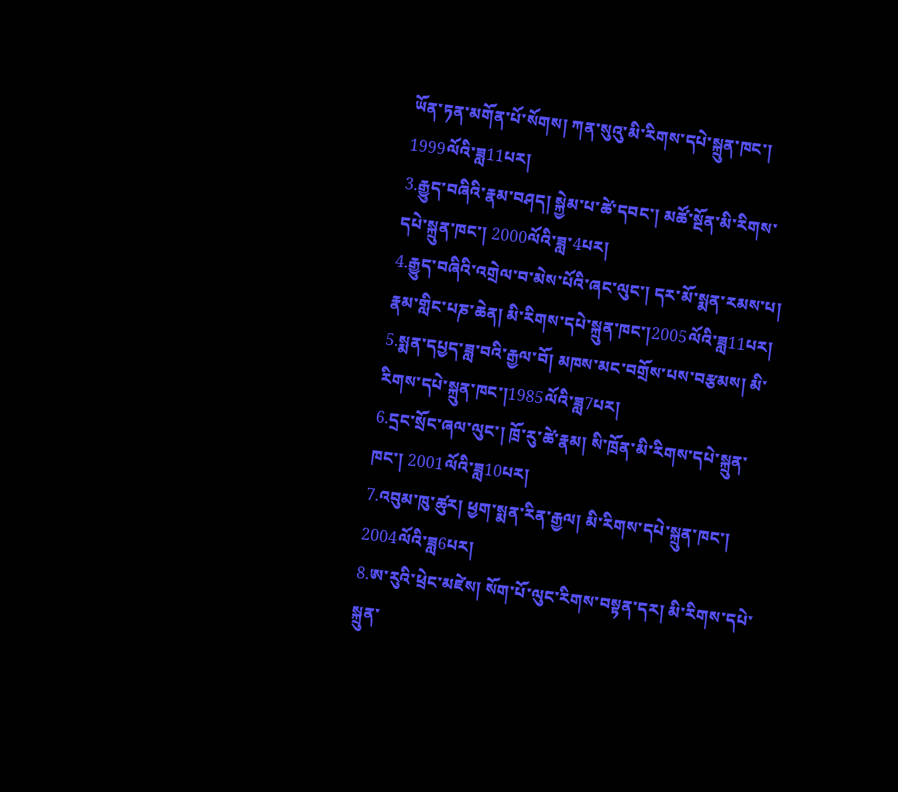ཡོན་ཏན་མགོན་པོ་སོགས། ཀན་སུའུ་མི་རིགས་དཔེ་སྐྲུན་ཁང་། 1999ལོའི་ཟླ11པར།
3.རྒྱུད་བཞིའི་རྣམ་བཤད། སྐྱེམ་པ་ཚེ་དབང་། མཚོ་སྔོན་མི་རིགས་དཔེ་སྐྲུན་ཁང་། 2000ལོའི་ཟླ་4པར།
4.རྒྱུད་བཞིའི་འགྲེལ་བ་མེས་པོའི་ཞང་ལུང་། དར་མོ་སྨན་རམས་པ། རྣམ་གླིང་པཎ་ཆེན། མི་རིགས་དཔེ་སྐྲུན་ཁང་།2005ལོའི་ཟླ11པར།
5.སྨན་དཔྱད་ཟླ་བའི་རྒྱལ་བོ། མཁས་མང་བགྲོས་པས་བརྩམས། མི་རིགས་དཔེ་སྐྲུན་ཁང་།1985ལོའི་ཟླ7པར།
6.དྲང་སྲོང་ཞལ་ལུང་། ཁྲོ་རུ་ཚེ་རྣམ། སི་ཁྲོན་མི་རིགས་དཔེ་སྐྲུན་ཁང་། 2001ལོའི་ཟླ10པར།
7.འབུམ་ཁུ་ཚུར། ཕྱག་སྨན་རིན་རྒྱལ། མི་རིགས་དཔེ་སྐྲུན་ཁང་། 2004ལོའི་ཟླ6པར།
8.ཨ་རུའི་ཕྲེང་མཛེས། སོག་པོ་ལུང་རིགས་བསྟན་དར། མི་རིགས་དཔེ་སྐྲུན་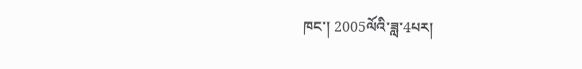ཁང་། 2005ལོའི་ཟླ་4པར།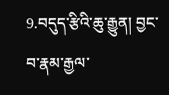9.བདུད་རྩིའི་ཆུ་རྒྱུན། བྱང་བ་རྣམ་རྒྱལ་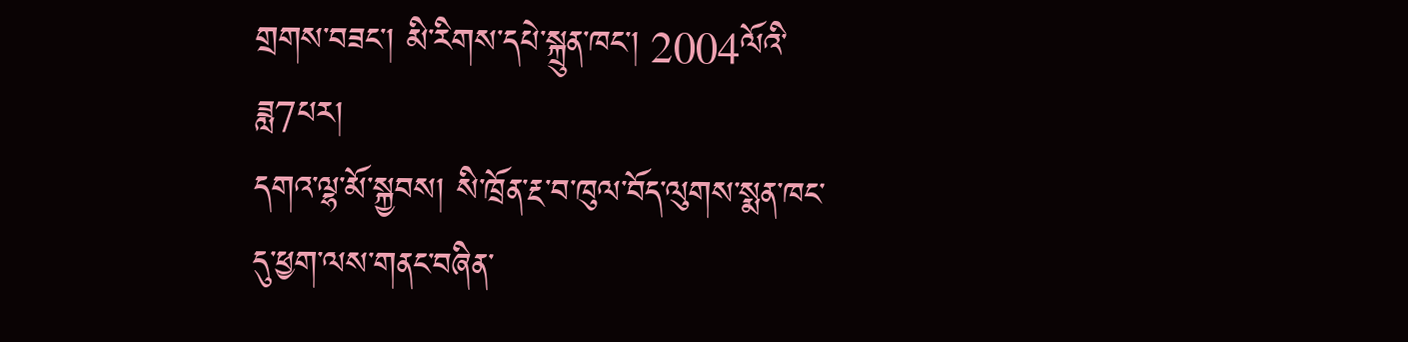གྲགས་བཟང་། མི་རིགས་དཔེ་སྐྲུན་ཁང་། 2004ལོའི་ཟླ7པར།
དགའ་ལྷ་མོ་སྐྱབས། སི་ཁྲོན་རྔ་བ་ཁུལ་བོད་ལུགས་སྨན་ཁང་དུ་ཕྱག་ལས་གནང་བཞིན་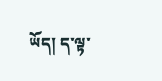ཡོད། ད་ལྟ་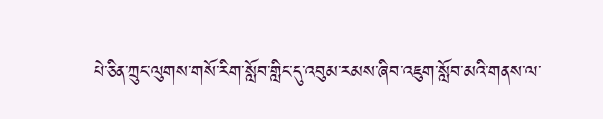པེ་ཅིན་ཀྲུང་ལུགས་གསོ་རིག་སློབ་གླིང་དུ་འབུམ་རམས་ཞིབ་འཇུག་སློབ་མའི་གནས་ལ་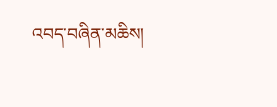འབད་བཞིན་མཆིས།